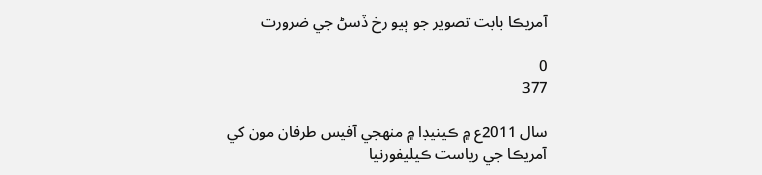آمريڪا بابت تصوير جو ٻيو رخ ڏسڻ جي ضرورت

0
377

سال 2011ع ۾ ڪينيڊا ۾ منهجي آفيس طرفان مون کي آمريڪا جي رياست ڪيليفورنيا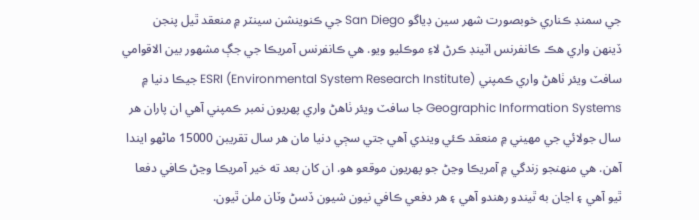جي سمنڊ ڪناري خوبصورت شهر سين ڊياگو San Diego جي ڪنوينشن سينٽر ۾ منعقد ٿيل پنجن ڏينهن واري هڪ ڪانفرنس اٽينڊ ڪرڻ لاءِ موڪليو ويو. هي ڪانفرنس آمريڪا جي جڳ مشهور بين الاقوامي سافٽ ويئر ٺاهڻ واري ڪمپني ESRI (Environmental System Research Institute) جيڪا دنيا ۾ Geographic Information Systems جا سافٽ ويئر ٺاهڻ واري پهريون نمبر ڪمپني آهي ان پاران هر سال جولائي جي مهيني ۾ منعقد ڪئي ويندي آهي جتي سڄي دنيا مان هر سال تقريبن 15000 ماڻهو ايندا آهن. هي منهنجو زندگي ۾ آمريڪا وڃڻ جو پهريون موقعو هو. ان کان بعد ته خير آمريڪا وڃڻ ڪافي دفعا ٿيو آهي ۽ اڃان به ٿيندو رهندو آهي ۽ هر دفعي ڪافي نيون شيون ڏسڻ وٽان ملن ٿيون.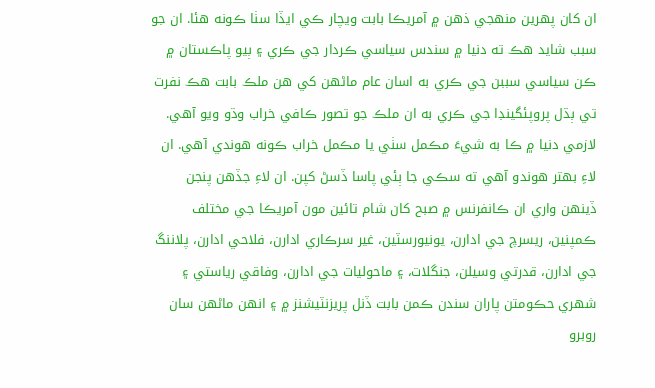ان کان پهرين منهجي ذهن ۾ آمريڪا بابت ويچار ڪي ايڏا سٺا ڪونه هئا. ان جو سبب شايد هڪ ته دنيا ۾ سندس سياسي ڪردار جي ڪري ۽ ٻيو پاڪستان ۾ ڪن سياسي سببن جي ڪري به اسان عام ماڻهن کي هن ملڪ بابت هڪ نفرت تي ٻڌل پروپئگينڊا جي ڪري به ان ملڪ جو تصور ڪافي خراب وڌو ويو آهي. لازمي دنيا ۾ ڪا به شيءَ مڪمل سٺي يا مڪمل خراب ڪونه هوندي آهي. ان لاءِ بهتر هوندو آهي ته سڪي جا ٻئي پاسا ڏسڻ کپن. ان لاءِ جڏهن پنجن ڏينهن واري ان ڪانفرنس ۾ صبح کان شام تائين مون آمريڪا جي مختلف ڪمپنين، ريسرچ جي ادارن، يونيورسٽين، غير سرڪاري ادارن، فلاحي ادارن، پلاننگ جي ادارن، قدرتي وسيلن، جنگلات، ۽ ماحوليات جي ادارن، وفاقي رياستي ۽ شهري حڪومتن پاران سندن ڪمن بابت ڏنل پريزنٽيشنز ۾ ۽ انهن ماڻهن سان روبرو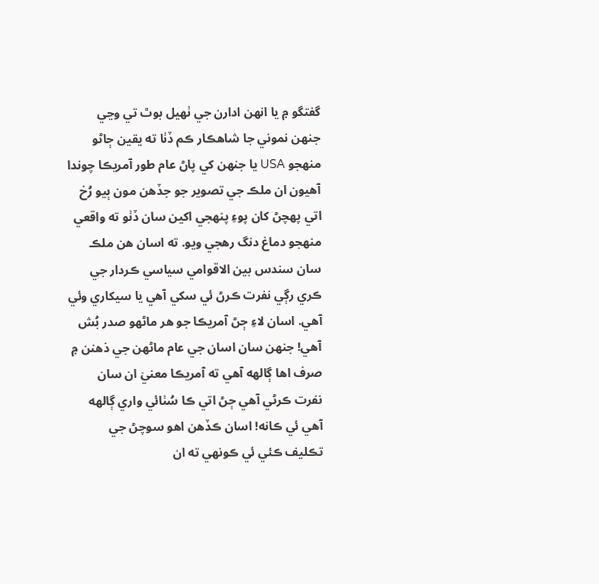گفتگو ۾ يا انهن ادارن جي ٺهيل بوٿ تي وڃي جنهن نموني جا شاهڪار ڪم ڏٺا ته يقين ڄاڻو منهجو USA يا جنهن کي پاڻ عام طور آمريڪا چوندا آهيون ان ملڪ جي تصوير جو جڏهن مون ٻيو رُخ  اتي پهچڻ کان پوءِ پنهجي اکين سان ڏٺو ته واقعي منهجو دماغ دنگ رهجي ويو. ته اسان هن ملڪ سان سندس بين الاقوامي سياسي ڪردار جي ڪري رڳي نفرت ڪرڻ ئي سکي آهي يا سيکاري وئي آهي. اسان لاءِ ڄڻ آمريڪا جو هر ماڻهو صدر بُش آهي! جنهن سان اسان جي عام ماڻهن جي ذهنن ۾ صرف اها ڳالهه آهي ته آمريڪا معنيٰ ان سان نفرت ڪرڻي آهي ڄڻ اتي ڪا سُٺائي واري ڳالهه آهي ئي ڪانه! اسان ڪڏهن اهو سوچڻ جي تڪليف ڪئي ئي ڪونهي ته ان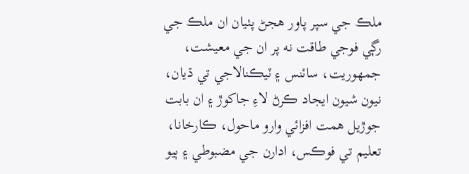ملڪ جي سپر پاور هجڻ پٺيان ان ملڪ جي رڳي فوجي طاقت نه پر ان جي معيشت، جمهوريت، سائنس ۽ ٽيڪنالاجي تي ڌيان، نيون شيون ايجاد ڪرڻ لاءِ جاکوڙ ۽ ان بابت جوڙيل همت افزائي وارو ماحول، ڪارخانا، تعليم تي فوڪس، ادارن جي مضبوطي ۽ ٻيو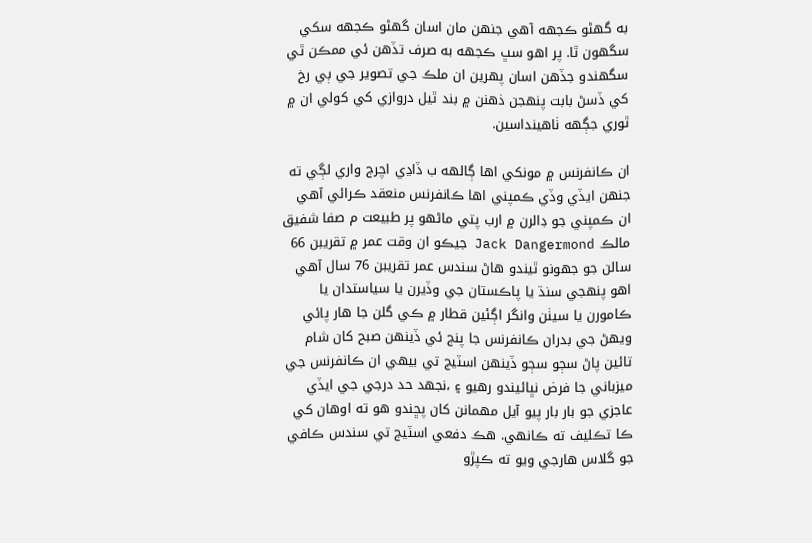به گهڻو ڪجهه آهي جنهن مان اسان گهڻو ڪجهه سکي سگهون ٿا. پر اهو سڀ ڪجهه به صرف تڏهن ئي ممڪن ٿي سگهندو جڏهن اسان پهرين ان ملڪ جي تصوير جي ٻي رخ کي ڏسڻ بابت پنهجن ذهنن ۾ بند ٿيل دروازي کي کولي ان ۾ ٿوري جڳهه ٺاهينداسين.

ان ڪانفرنس ۾ مونکي اها ڳالهه ب ڏاڍي اچرج واري لڳي ته جنهن ايڏي وڏي ڪمپني اها ڪانفرنس منعقد ڪرائي آهي ان ڪمپني جو ڊالرن ۾ ارب پتي ماڻهو پر طبيعت م صفا شفيق مالڪ Jack Dangermond جيڪو ان وقت عمر ۾ تقريبن 66 سالن جو جهونو ٿيندو هاڻ سندس عمر تقريبن 76 سال آهي اهو پنهجي سنڌ يا پاڪستان جي وڏيرن يا سياستدان يا ڪامورن يا سيٺن وانگر اڳئين قطار ۾ ڪي گلن جا هار پائي ويهڻ جي بدران ڪانفرنس جا پنج ئي ڏينهن صبح کان شام تائين پاڻ سڄو سڄو ڏينهن اسٽيج تي بيهي ان ڪانفرنس جي ميزباني جا فرض نڀائيندو رهيو ۽ ،نجهد حد درجي جي ايڏي عاجزي جو بار بار پيو آيل مهمانن کان پڇندو هو ته اوهان کي ڪا تڪليف ته ڪانهي. هڪ دفعي اسٽيج تي سندس ڪافي جو گلاس هارجي ويو ته ڪپڙو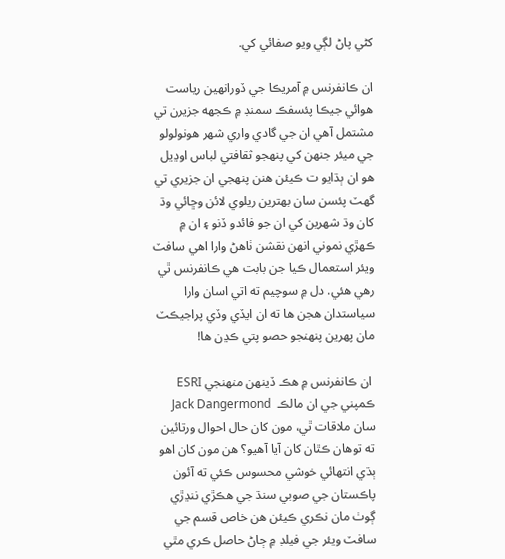کڻي پاڻ لڳي ويو صفائي کي.

ان ڪانفرنس ۾ آمريڪا جي ڏورانهين رياست هوائي جيڪا پئسفڪ سمنڊ ۾ ڪجهه جزيرن تي مشتمل آهي ان جي گادي واري شهر هونولولو جي ميئر جنهن کي پنهجو ثقافتي لباس اوڍيل هو ان ٻڌايو ت ڪيئن هنن پنهجي ان جزيري تي گهٽ پئسن سان بهترين ريلوي لائن وڇائي وڌ کان وڌ شهرين کي ان جو فائدو ڏنو ۽ ان ۾ ڪهڙي نموني انهن نقشن ٺاهڻ وارا اهي سافٽ ويئر استعمال ڪيا جن بابت هي ڪانفرنس ٿي رهي هئي. دل ۾ سوچيم ته اتي اسان وارا سياستدان هجن ها ته ان ايڏي وڏي پراجيڪٽ مان پهرين پنهنجو حصو پتي ڪڍن ها!

 ان ڪانفرنس ۾ هڪ ڏينهن منهنجي ESRI ڪمپني جي ان مالڪ  Jack Dangermond سان ملاقات ٿي، مون کان حال احوال ورتائين ته توهان ڪٿان کان آيا آهيو؟ هن مون کان اهو ٻڌي انتهائي خوشي محسوس ڪئي ته آئون پاڪستان جي صوبي سنڌ جي هڪڙي ننڍڙي ڳوٺ مان نڪري ڪيئن هن خاص قسم جي سافٽ ويئر جي فيلڊ ۾ ڄاڻ حاصل ڪري مٿي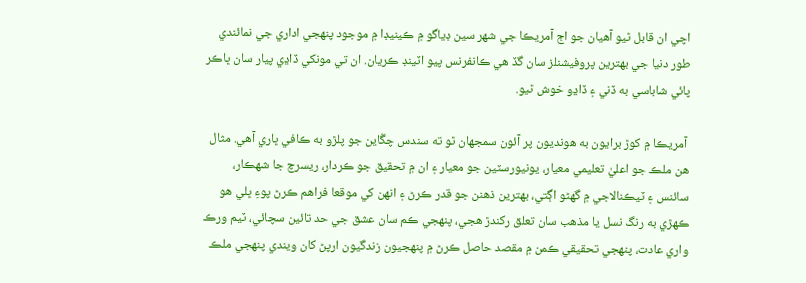اچي ان قابل ٿيو آهيان جو اڄ آمريڪا جي شهر سين ڊياگو ۾ ڪينيڊا ۾ موجود پنهجي اداري جي نمائندي طور دنيا جي بهترين پروفيشنلز سان گڏ هي ڪانفرنس پيو اٽينڊ ڪريان. ان تي مونکي ڏاڍي پيار سان ڀاڪر پائي شاباسي به ڏني ۽ ڏاڍو خوش ٿيو.

 آمريڪا ۾ کوڙ برايون به هونديون پر آئون سمجهان ٿو ته سندس چڱاين جو پلڙو به ڪافي ڀاري آهي. مثال هن ملڪ جو اعليٰ تعليمي معيار، يونيورسٽين جو معيار ۽ ان ۾ تحقيق جو ڪردار، ريسرچ جا شهڪار، سائنس ۽ ٽيڪنالاجي ۾ گهڻو اڳتي، بهترين ذهنن جو قدر ڪرڻ ۽ انهن کي موقعا فراهم ڪرڻ پوءِ ڀلي هو ڪهڙي به رنگ نسل يا مذهب سان تعلق رکندڙ هجي، پنهجي ڪم سان عشق جي حد تائين سچائي، ٽيم ورڪ واري عادت، پنهجي تحقيقي ڪمن ۾ مقصد حاصل ڪرڻ ۾ پنهجيون زندگيون ارپڻ کان ويندي پنهجي ملڪ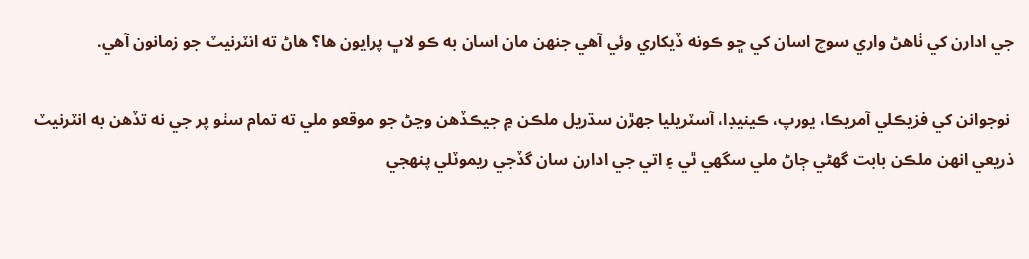جي ادارن کي ٺاهڻ واري سوچ اسان کي ڇو ڪونه ڏيکاري وئي آهي جنهن مان اسان به ڪو لاڀ پرايون ها؟ هاڻ ته انٽرنيٽ جو زمانون آهي.

 نوجوانن کي فزيڪلي آمريڪا، يورپ، ڪينيڊا، آسٽريليا جهڙن سڌريل ملڪن ۾ جيڪڏهن وڃڻ جو موقعو ملي ته تمام سٺو پر جي نه تڏهن به انٽرنيٽ ذريعي انهن ملڪن بابت گهڻي ڄاڻ ملي سگهي ٿي ۽ اتي جي ادارن سان گڏجي ريموٽلي پنهجي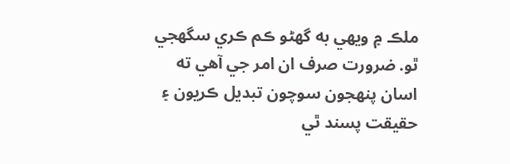ملڪ ۾ ويهي به گهڻو ڪم ڪري سگهجي ٿو. ضرورت صرف ان امر جي آهي ته اسان پنهجون سوچون تبديل ڪريون ۽ حقيقت پسند ٿي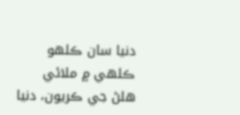دنيا سان ڪلهو ڪلهي ۾ ملائي هلڻ جي ڪريون، دنيا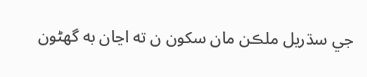جي سڌريل ملڪن مان سکون ن ته اڃان به گهڻون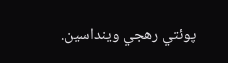پوئتي رهجي وينداسين.